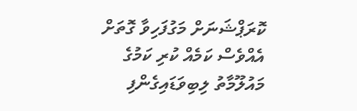ކޮރަޕްޝަނަށް މަގުފަހިވާ ގޮތަށް އެއްވެސް ކަމެއް ކުރި ކަމުގެ މައުލޫމާތު ލިބިވަޑައިގެންފި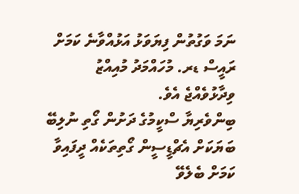ނަމަ ވަގުތުން ފިޔަވަޅު އަޅުއްވާނެ ކަމަށް ރައީސް ޑރ. މުހައްމަދު މުއިއްޒު ވިދާޅުވެއްޖެ އެވެ.
ބިންވެރިޔާ ސްކީމުގެ ދަށުން ގޯތި ނުލިބޭ ބަޔަކަށް އެޗްޑީސީން ގޯތިތަކެއް ދީފައިވާ ކަމަށް ބެލެވޭ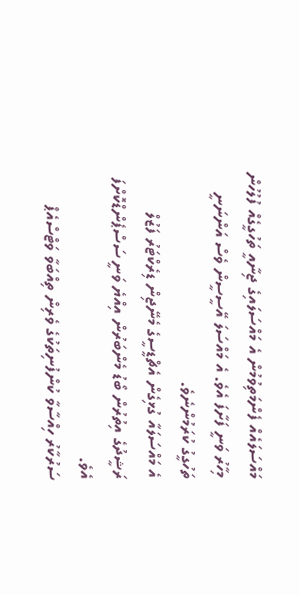މައްސަލައެއް ފެންމަތިވުމުން އެ މައްސަލައިގެ ޖިނާއީ ތަހުގީގެއް ފުލުހުން މިހާރު ވަނީ ފަށާފަ އެވެ. އެ މައްސަލަ އޭސީސީން ވެސް އަންނަނީ ތަހުގީގު ކުރަމުންނެވެ.
އެ މައްސަލައާ ގުޅިގެން އެޗްޑީސީގެ މެނޭޖިން ޑިރެކްޓަރު ފަޒުލް ރަޝީދުގެ އިތުރުން ބޯޑު މެންބަރުން އިއްޔެ ވަނީ ސަސްޕެންޑްކޮށްފަ އެވެ.
ސަރުކާރު ހިއްސާވާ ކުންފުނިތަކުގެ ވެރިން ތިއްބަވާ ވަޓްސްއެޕް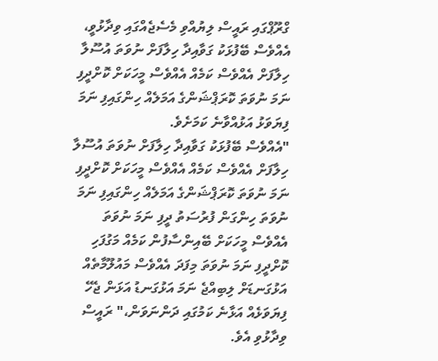ގްރޫޕްގައި ރައީސް ލިޔުއްވި މެސެޖެއްގައި ވިދާޅުވީ، އެއްވެސް ބޭފުޅަކު ގަވާއިދާ ހިލާފަށް ނުވަތަ އުސޫލާ ހިލާފަށް އެއްވެސް ކަމެއް އެއްވެސް މީހަކަށް ކޮށްދީފި ނަމަ ނުވަތަ ކޮރަޕްޝަންގެ އަމަލެއް ހިންގައިފި ނަމަ ފިޔަވަޅު އަޅުއްވާނެ ކަމަށެވެ.
"އެއްވެސް ބޭފުޅަކު ގަވާއިދާ ހިލާފަށް ނުވަތަ އުސޫލާ ހިލާފަށް އެއްވެސް ކަމެއް އެއްވެސް މީހަކަށް ކޮށްދީފި ނަމަ ނުވަތަ ކޮރަޕްޝަންގެ އަމަލެއް ހިންގައިފި ނަމަ ނުވަތަ ހިންގަން ފުރުސަތު ދީފި ނަމަ ނުވަތަ އެއްވެސް މީހަކަށް ބޭއިންސާފުން ކަމެއް މަގުފަހި ކޮށްދީފި ނަމަ ނުވަތަ މިފަދަ އެއްވެސް މައުލޫމާތެއް އަޅުގަނޑަށް ލިބިއްޖެ ނަމަ އަޅުގަނޑު އަޅަން ޖެހޭ ފިޔަވަޅެއް އަޅާނެ ކަމުގައި ދަންނަވަން،" ރައީސް ވިދާޅުވި އެވެ.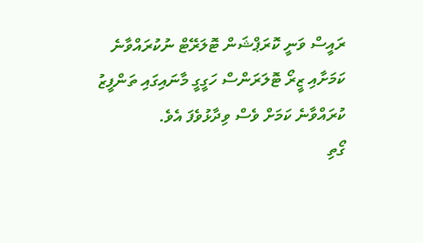ރައީސް ވަނީ ކޮރަޕްޝަން ޓޮލަރޭޓް ނުކުރައްވާނެ ކަމަށާއި ޒީރޯ ޓޮލަރަންސް ހަގީގީ މާނައިގައި ތަންފީޒު ކުރައްވާނެ ކަމަށް ވެސް ވިދާޅުވެފަ އެވެ.
ގޯތި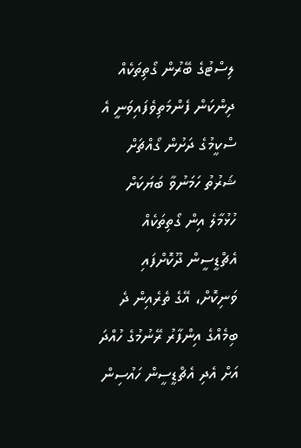ލިސްޓުގެ ބޭރުން ގޯތިތަކެއް ދިންކަން ފެންމަތިވެފައިވަނީ އެ ސްކީމުގެ ދަށުން ގޯއްޗަށް ޝަރުތު ހަމަނުވާ ބަޔަކަށް ހުޅުމާލެ އިން ގޯތިތަކެއް އެޗްޑީސީން ދޫކޮށްފައި ވަނިކޮށް، އޭގެ ތެރެއިން ދެ ބިމެއްގެ އިންފާރު ރޭނުމުގެ ހުއްދަ އަށް އެދި އެޗްޑީސީން ހައުސިން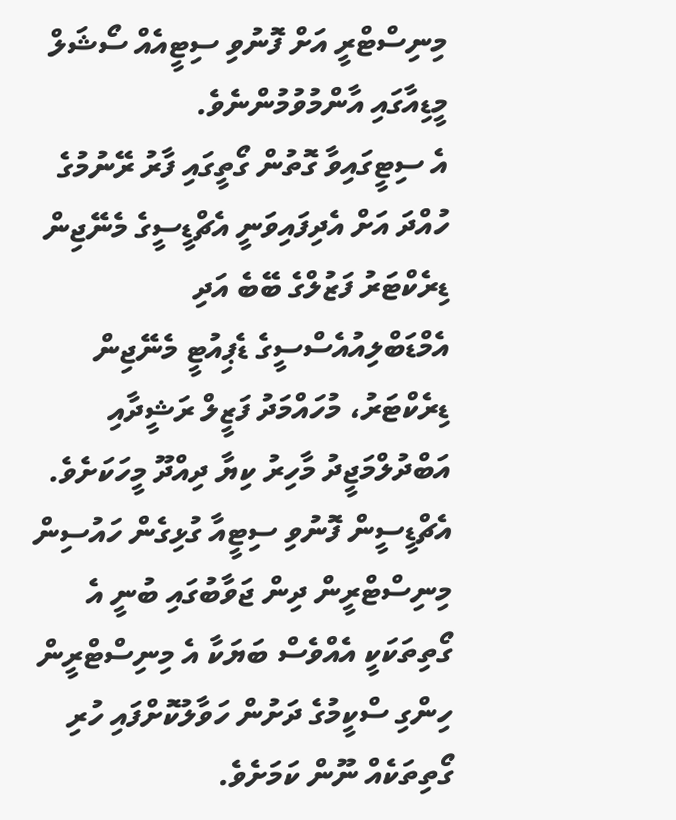މިނިސްޓްރީ އަށް ފޮނުވި ސިޓީއެއް ސޯޝަލް މީޑިއާގައި އާންމުވުމުންނެވެ.
އެ ސިޓީގައިވާ ގޮތުން ގޯތީގައި ފާރު ރޭނުމުގެ ހުއްދަ އަށް އެދިފައިވަނީ އެޗްޑީސީގެ މެނޭޖިން ޑިރެކްޓަރު ފަޒުލްގެ ބޭބެ އަދި އެމްޑަބްލިއުއެސްސީގެ ޑެޕިއުޓީ މެނޭޖިން ޑިރެކްޓަރު، މުހައްމަދު ފަޒީލް ރަޝީދާއި އަބްދުލްމަޖީދު މާހިރު ކިޔާ ދިއްދޫ މީހަކަށެވެ.
އެޗްޑީސީން ފޮނުވި ސިޓީއާ ގުޅިގެން ހައުސިން މިނިސްޓްރީން ދިން ޖަވާބުގައި ބުނީ އެ ގޯތިތަކަކީ އެއްވެސް ބަޔަކާ އެ މިނިސްޓްރީން ހިންގި ސްކީމުގެ ދަށުން ހަވާލުކޮށްފައި ހުރި ގޯތިތަކެއް ނޫން ކަމަށެވެ.